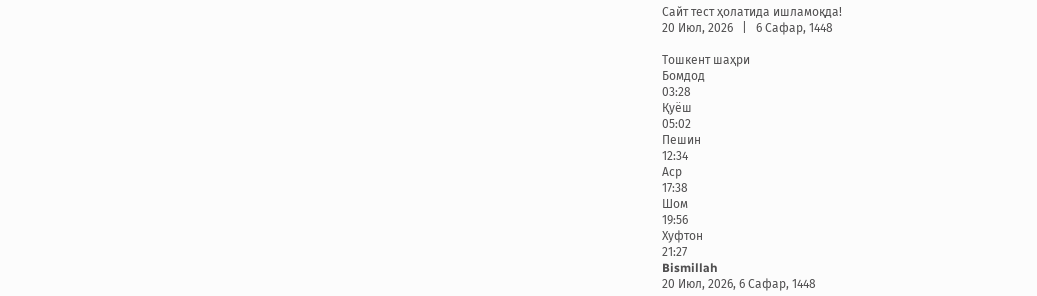Сайт тест ҳолатида ишламоқда!
20 Июл, 2026   |   6 Сафар, 1448

Тошкент шаҳри
Бомдод
03:28
Қуёш
05:02
Пешин
12:34
Аср
17:38
Шом
19:56
Хуфтон
21:27
Bismillah
20 Июл, 2026, 6 Сафар, 1448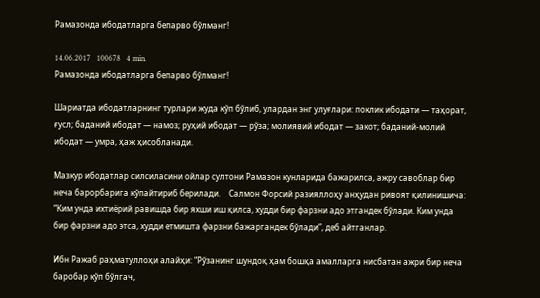Рамазонда ибодатларга бепарво бўлманг!

14.06.2017   100678   4 min.
Рамазонда ибодатларга бепарво бўлманг!

Шариатда ибодатларнинг турлари жуда кўп бўлиб, улардан энг улуғлари: поклик ибодати — таҳорат, ғусл; баданий ибодат — намоз; руҳий ибодат — рўза; молиявий ибодат — закот; баданий-молий ибодат — умра, ҳаж ҳисобланади.

Мазкур ибодатлар силсиласини ойлар султони Рамазон кунларида бажарилса, ажру савоблар бир неча барорбарига кўпайтириб берилади.    Салмон Форсий разияллоҳу анҳудан ривоят қилинишича: “Ким унда ихтиёрий равишда бир яхши иш қилса, худди бир фарзни адо этгандек бўлади. Ким унда бир фарзни адо этса, худди етмишта фарзни бажаргандек бўлади”, деб айтганлар.

Ибн Ражаб раҳматуллоҳи алайҳи: “Рўзанинг шундоқ ҳам бошқа амалларга нисбатан ажри бир неча баробар кўп бўлгач,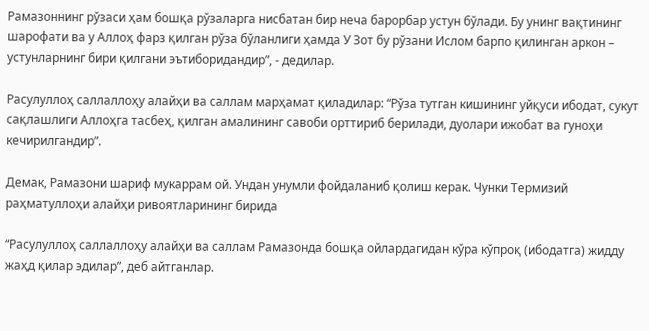Рамазоннинг рўзаси ҳам бошқа рўзаларга нисбатан бир неча барорбар устун бўлади. Бу унинг вақтининг шарофати ва у Аллоҳ фарз қилган рўза бўланлиги ҳамда У Зот бу рўзани Ислом барпо қилинган аркон – устунларнинг бири қилгани эътиборидандир”, - дедилар.

Расулуллоҳ саллаллоҳу алайҳи ва саллам марҳамат қиладилар: “Рўза тутган кишининг уйқуси ибодат, сукут сақлашлиги Аллоҳга тасбеҳ, қилган амалининг савоби орттириб берилади, дуолари ижобат ва гуноҳи кечирилгандир”.

Демак, Рамазони шариф мукаррам ой. Ундан унумли фойдаланиб қолиш керак. Чунки Термизий раҳматуллоҳи алайҳи ривоятларининг бирида

“Расулуллоҳ саллаллоҳу алайҳи ва саллам Рамазонда бошқа ойлардагидан кўра кўпроқ (ибодатга) жидду жаҳд қилар эдилар”, деб айтганлар.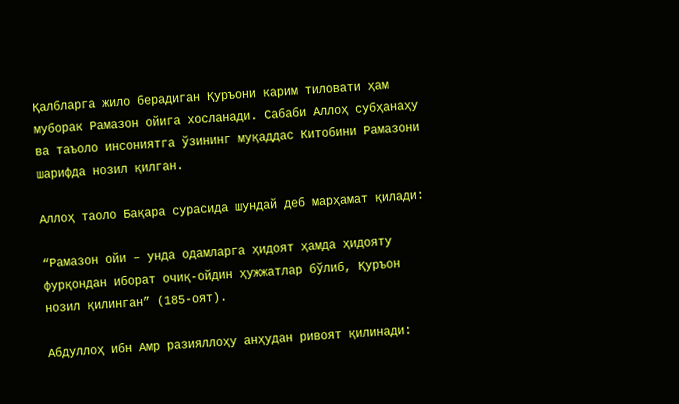Қалбларга жило берадиган Қуръони карим тиловати ҳам муборак Рамазон ойига хосланади. Сабаби Аллоҳ субҳанаҳу ва таъоло инсониятга ўзининг муқаддас Китобини Рамазони шарифда нозил қилган.

Аллоҳ таоло Бақара сурасида шундай деб марҳамат қилади:

“Рамазон ойи – унда одамларга ҳидоят ҳамда ҳидояту фурқондан иборат очиқ-ойдин ҳужжатлар бўлиб, Қуръон нозил қилинган” (185-оят).

Абдуллоҳ ибн Амр разияллоҳу анҳудан ривоят қилинади: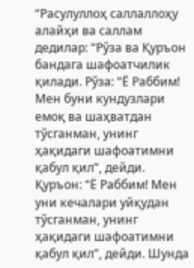“Расулуллоҳ саллаллоҳу алайҳи ва саллам дедилар: “Рўза ва Қуръон бандага шафоатчилик қилади. Рўза: “Ё Раббим! Мен буни кундузлари емоқ ва шаҳватдан тўсганман, унинг ҳақидаги шафоатимни қабул қил”, дейди. Қуръон: “Ё Раббим! Мен уни кечалари уйқудан тўсганман, унинг ҳақидаги шафоатимни қабул қил”, дейди. Шунда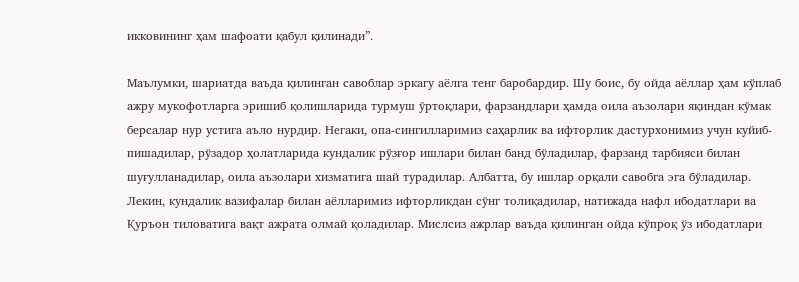икковининг ҳам шафоати қабул қилинади”.

Маълумки, шариатда ваъда қилинган савоблар эркагу аёлга тенг баробардир. Шу боис, бу ойда аёллар ҳам кўплаб ажру мукофотларга эришиб қолишларида турмуш ўртоқлари, фарзандлари ҳамда оила аъзолари яқиндан кўмак берсалар нур устига аъло нурдир. Негаки, опа-сингилларимиз саҳарлик ва ифторлик дастурхонимиз учун куйиб-пишадилар, рўзадор ҳолатларида кундалик рўзғор ишлари билан банд бўладилар, фарзанд тарбияси билан шуғулланадилар, оила аъзолари хизматига шай турадилар. Албатта, бу ишлар орқали савобга эга бўладилар. Лекин, кундалик вазифалар билан аёлларимиз ифторликдан сўнг толиқадилар, натижада нафл ибодатлари ва Қуръон тиловатига вақт ажрата олмай қоладилар. Мислсиз ажрлар ваъда қилинган ойда кўпроқ ўз ибодатлари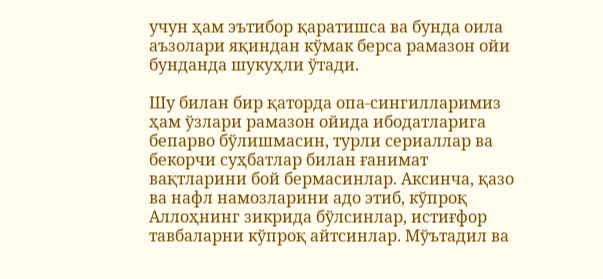учун ҳам эътибор қаратишса ва бунда оила аъзолари яқиндан кўмак берса рамазон ойи бунданда шукуҳли ўтади.

Шу билан бир қаторда опа-сингилларимиз ҳам ўзлари рамазон ойида ибодатларига бепарво бўлишмасин, турли сериаллар ва бекорчи суҳбатлар билан ғанимат вақтларини бой бермасинлар. Аксинча, қазо ва нафл намозларини адо этиб, кўпроқ Аллоҳнинг зикрида бўлсинлар, истиғфор тавбаларни кўпроқ айтсинлар. Мўътадил ва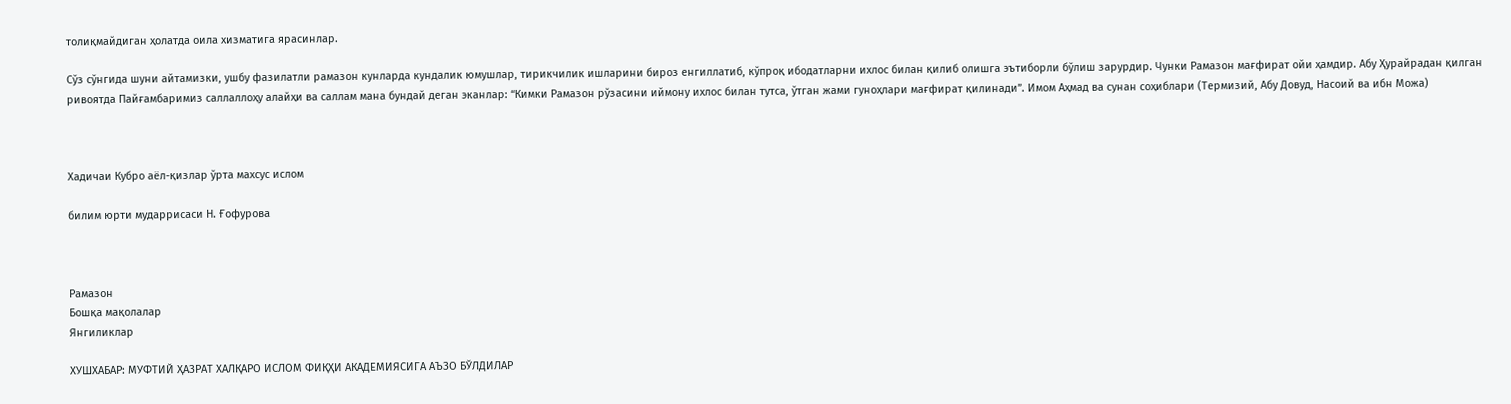толиқмайдиган ҳолатда оила хизматига ярасинлар.

Сўз сўнгида шуни айтамизки, ушбу фазилатли рамазон кунларда кундалик юмушлар, тирикчилик ишларини бироз енгиллатиб, кўпроқ ибодатларни ихлос билан қилиб олишга эътиборли бўлиш зарурдир. Чунки Рамазон мағфират ойи ҳамдир. Абу Ҳурайрадан қилган ривоятда Пайғамбаримиз саллаллоҳу алайҳи ва саллам мана бундай деган эканлар: “Кимки Рамазон рўзасини иймону ихлос билан тутса, ўтган жами гуноҳлари мағфират қилинади”. Имом Аҳмад ва сунан соҳиблари (Термизий, Абу Довуд, Насоий ва ибн Можа)



Хадичаи Кубро аёл-қизлар ўрта махсус ислом

билим юрти мударрисаси Н. Ғофурова



Рамазон
Бошқа мақолалар
Янгиликлар

ХУШХАБАР: МУФТИЙ ҲАЗРАТ ХАЛҚАРО ИСЛОМ ФИҚҲИ АКАДЕМИЯСИГА АЪЗО БЎЛДИЛАР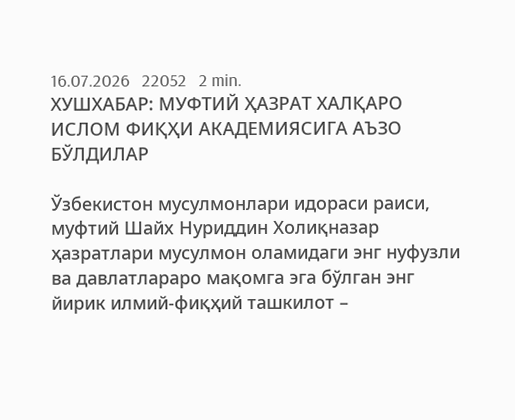16.07.2026   22052   2 min.
ХУШХАБАР: МУФТИЙ ҲАЗРАТ ХАЛҚАРО ИСЛОМ ФИҚҲИ АКАДЕМИЯСИГА АЪЗО БЎЛДИЛАР

Ўзбекистон мусулмонлари идораси раиси, муфтий Шайх Нуриддин Холиқназар ҳазратлари мусулмон оламидаги энг нуфузли ва давлатлараро мақомга эга бўлган энг йирик илмий-фиқҳий ташкилот –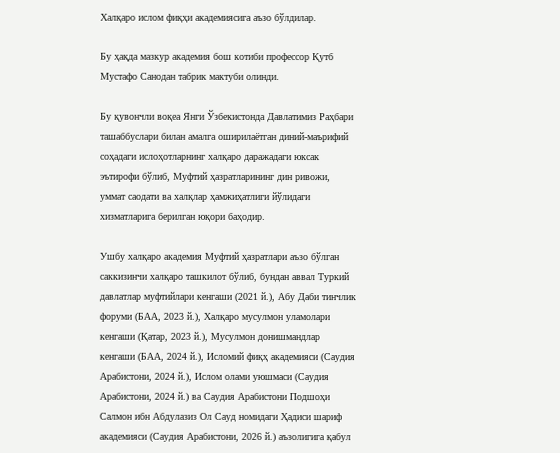Халқаро ислом фиқҳи академиясига аъзо бўлдилар.

Бу ҳақда мазкур академия бош котиби профессор Қутб Мустафо Санодан табрик мактуби олинди.

Бу қувончли воқеа Янги Ўзбекистонда Давлатимиз Раҳбари ташаббуслари билан амалга оширилаётган диний-маърифий соҳадаги ислоҳотларнинг халқаро даражадаги юксак эътирофи бўлиб, Муфтий ҳазратларининг дин ривожи, уммат саодати ва халқлар ҳамжиҳатлиги йўлидаги хизматларига берилган юқори баҳодир.

Ушбу халқаро академия Муфтий ҳазратлари аъзо бўлган саккизинчи халқаро ташкилот бўлиб, бундан аввал Туркий давлатлар муфтийлари кенгаши (2021 й.), Абу Даби тинчлик форуми (БАА, 2023 й.), Халқаро мусулмон уламолари кенгаши (Қатар, 2023 й.), Мусулмон донишмандлар кенгаши (БАА, 2024 й.), Исломий фиқҳ академияси (Саудия Арабистони, 2024 й.), Ислом олами уюшмаси (Саудия Арабистони, 2024 й.) ва Саудия Арабистони Подшоҳи Салмон ибн Абдулазиз Ол Сауд номидаги Ҳадиси шариф академияси (Саудия Арабистони, 2026 й.) аъзолигига қабул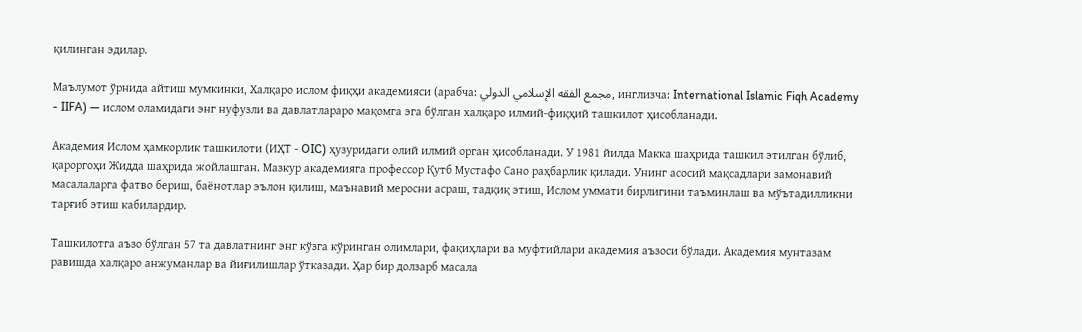қилинган эдилар.

Маълумот ўрнида айтиш мумкинки, Халқаро ислом фиқҳи академияси (арабча: مجمع الفقه الإسلامي الدولي, инглизча: International Islamic Fiqh Academy - IIFA) — ислом оламидаги энг нуфузли ва давлатлараро мақомга эга бўлган халқаро илмий-фиқҳий ташкилот ҳисобланади.

Академия Ислом ҳамкорлик ташкилоти (ИҲТ - OIC) ҳузуридаги олий илмий орган ҳисобланади. У 1981 йилда Макка шаҳрида ташкил этилган бўлиб, қароргоҳи Жидда шаҳрида жойлашган. Мазкур академияга профессор Қутб Мустафо Сано раҳбарлик қилади. Унинг асосий мақсадлари замонавий масалаларга фатво бериш, баёнотлар эълон қилиш, маънавий меросни асраш, тадқиқ этиш, Ислом уммати бирлигини таъминлаш ва мўътадилликни тарғиб этиш кабилардир.

Ташкилотга аъзо бўлган 57 та давлатнинг энг кўзга кўринган олимлари, фақиҳлари ва муфтийлари академия аъзоси бўлади. Академия мунтазам равишда халқаро анжуманлар ва йиғилишлар ўтказади. Ҳар бир долзарб масала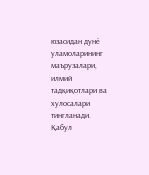юзасидан дунё уламоларининг маърузалари, илмий тадқиқотлари ва хулосалари тингланади. Қабул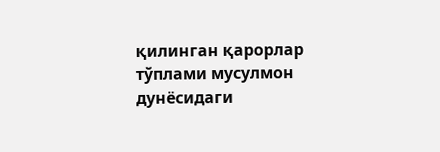қилинган қарорлар тўплами мусулмон дунёсидаги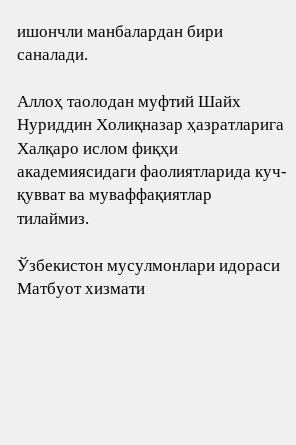ишончли манбалардан бири саналади.

Аллоҳ таолодан муфтий Шайх Нуриддин Холиқназар ҳазратларига Халқаро ислом фиқҳи академиясидаги фаолиятларида куч-қувват ва муваффақиятлар тилаймиз.

Ўзбекистон мусулмонлари идораси Матбуот хизмати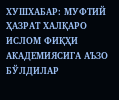ХУШХАБАР: МУФТИЙ ҲАЗРАТ ХАЛҚАРО ИСЛОМ ФИҚҲИ АКАДЕМИЯСИГА АЪЗО БЎЛДИЛАР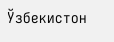Ўзбекистон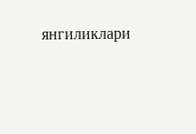янгиликлари